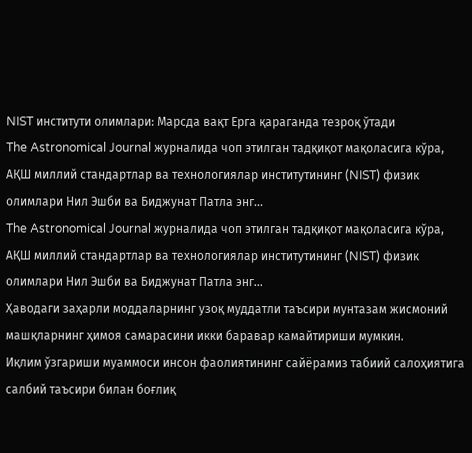NIST институти олимлари: Марсда вақт Ерга қараганда тезроқ ўтади
The Astronomical Journal журналида чоп этилган тадқиқот мақоласига кўра, АҚШ миллий стандартлар ва технологиялар институтининг (NIST) физик олимлари Нил Эшби ва Биджунат Патла энг...
The Astronomical Journal журналида чоп этилган тадқиқот мақоласига кўра, АҚШ миллий стандартлар ва технологиялар институтининг (NIST) физик олимлари Нил Эшби ва Биджунат Патла энг...
Ҳаводаги заҳарли моддаларнинг узоқ муддатли таъсири мунтазам жисмоний машқларнинг ҳимоя самарасини икки баравар камайтириши мумкин.
Иқлим ўзгариши муаммоси инсон фаолиятининг сайёрамиз табиий салоҳиятига салбий таъсири билан боғлиқ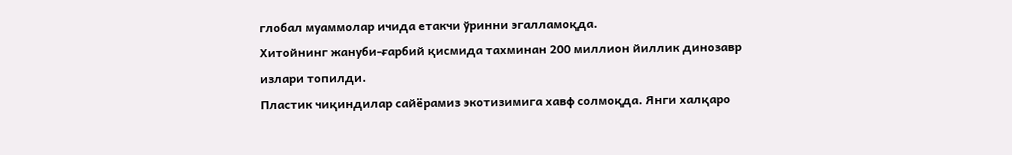глобал муаммолар ичида етакчи ўринни эгалламоқда.
Хитойнинг жануби-ғарбий қисмида тахминан 200 миллион йиллик динозавр излари топилди.
Пластик чиқиндилар сайёрамиз экотизимига хавф солмоқда. Янги халқаро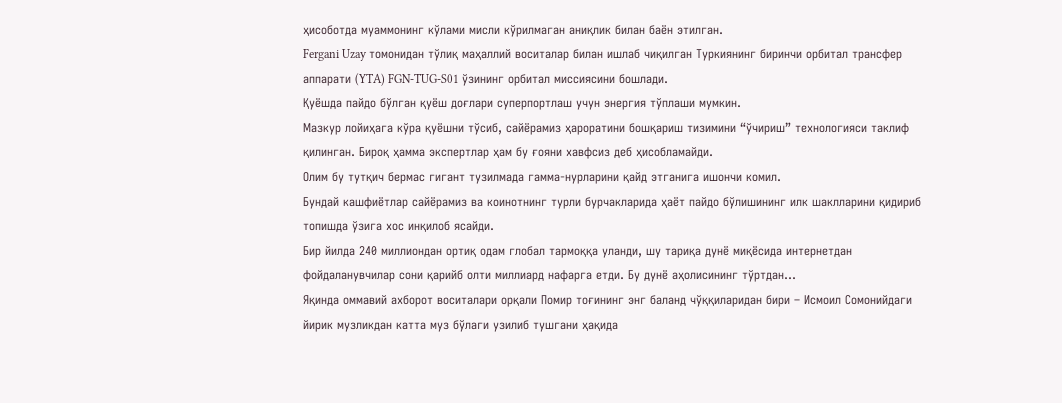ҳисоботда муаммонинг кўлами мисли кўрилмаган аниқлик билан баён этилган.
Fergani Uzay томонидан тўлиқ маҳаллий воситалар билан ишлаб чиқилган Туркиянинг биринчи орбитал трансфер аппарати (YTA) FGN-TUG-S01 ўзининг орбитал миссиясини бошлади.
Қуёшда пайдо бўлган қуёш доғлари суперпортлаш учун энергия тўплаши мумкин.
Мазкур лойиҳага кўра қуёшни тўсиб, сайёрамиз ҳароратини бошқариш тизимини “ўчириш” технологияси таклиф қилинган. Бироқ ҳамма экспертлар ҳам бу ғояни хавфсиз деб ҳисобламайди.
Олим бу тутқич бермас гигант тузилмада гамма-нурларини қайд этганига ишончи комил.
Бундай кашфиётлар сайёрамиз ва коинотнинг турли бурчакларида ҳаёт пайдо бўлишининг илк шаклларини қидириб топишда ўзига хос инқилоб ясайди.
Бир йилда 240 миллиондан ортиқ одам глобал тармоққа уланди, шу тариқа дунё миқёсида интернетдан фойдаланувчилар сони қарийб олти миллиард нафарга етди. Бу дунё аҳолисининг тўртдан...
Яқинда оммавий ахборот воситалари орқали Помир тоғининг энг баланд чўққиларидан бири – Исмоил Сомонийдаги йирик музликдан катта муз бўлаги узилиб тушгани ҳақида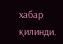хабар қилинди.